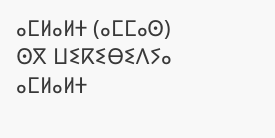ⴰⵎⵍⴰⵍⵜ (ⴰⵎⵎⴰⵙ)
ⵙⴳ ⵡⵉⴽⵉⴱⵉⴷⵢⴰ
ⴰⵎⵍⴰⵍⵜ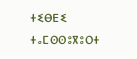ⵜⵉⴱⴹⵉ ⵜⴰⵎⵙⵙⵓⴳⵓⵔⵜ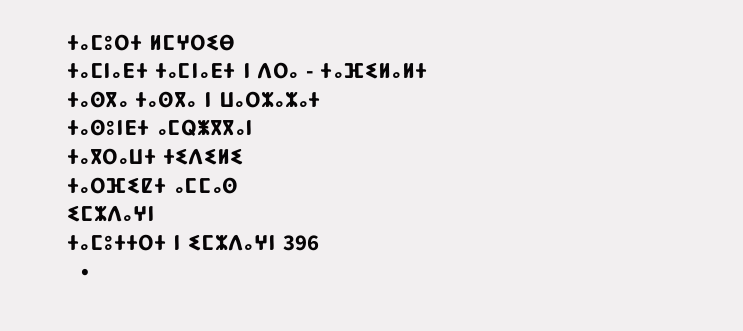ⵜⴰⵎⵓⵔⵜ ⵍⵎⵖⵔⵉⴱ
ⵜⴰⵎⵏⴰⴹⵜ ⵜⴰⵎⵏⴰⴹⵜ ⵏ ⴷⵔⴰ - ⵜⴰⴼⵉⵍⴰⵍⵜ
ⵜⴰⵙⴳⴰ ⵜⴰⵙⴳⴰ ⵏ ⵡⴰⵔⵣⴰⵣⴰⵜ
ⵜⴰⵙⵓⵏⴹⵜ ⴰⵎⵕⵥⴳⴳⴰⵏ
ⵜⴰⴳⵔⴰⵡⵜ ⵜⵉⴷⵉⵍⵉ
ⵜⴰⵔⴼⵉⵇⵜ ⴰⵎⵎⴰⵙ
ⵉⵎⵣⴷⴰⵖⵏ
ⵜⴰⵎⵓⵜⵜⵔⵜ ⵏ ⵉⵎⵣⴷⴰⵖⵏ 396
  •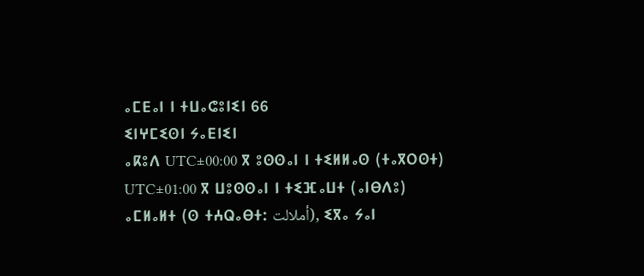ⴰⵎⴹⴰⵏ ⵏ ⵜⵡⴰⵛⵓⵏⵉⵏ 66
ⵉⵏⵖⵎⵉⵙⵏ ⵢⴰⴹⵏⵉⵏ
ⴰⴽⵓⴷ UTC±00:00 ⴳ ⵓⵙⵙⴰⵏ ⵏ ⵜⵉⵍⵍⴰⵙ (ⵜⴰⴳⵔⵙⵜ)
UTC±01:00 ⴳ ⵡⵓⵙⵙⴰⵏ ⵏ ⵜⵉⴼⴰⵡⵜ (ⴰⵏⴱⴷⵓ)
ⴰⵎⵍⴰⵍⵜ (ⵙ ⵜⵄⵕⴰⴱⵜ: أملالت), ⵉⴳⴰ ⵢⴰⵏ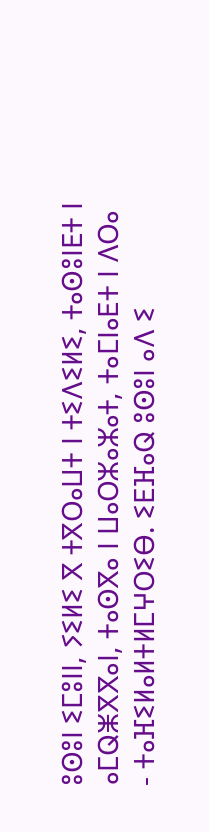ⵓⵙⵓⵏ ⵉⵎⵓⵏⵏ, ⵢⵉⵍⵉ ⴳ ⵜⴳⵔⴰⵡⵜ ⵏ ⵜⵉⴷⵉⵍⵉ, ⵜⴰⵙⵓⵏⴹⵜ ⵏ ⴰⵎⵕⵥⴳⴳⴰⵏ, ⵜⴰⵙⴳⴰ ⵏ ⵡⴰⵔⵣⴰⵣⴰⵜ, ⵜⴰⵎⵏⴰⴹⵜ ⵏ ⴷⵔⴰ - ⵜⴰⴼⵉⵍⴰⵍⵜⵍⵎⵖⵔⵉⴱ. ⵉⴹⴼⴰⵕ ⵓⵙⵓⵏ ⴰⴷ ⵉ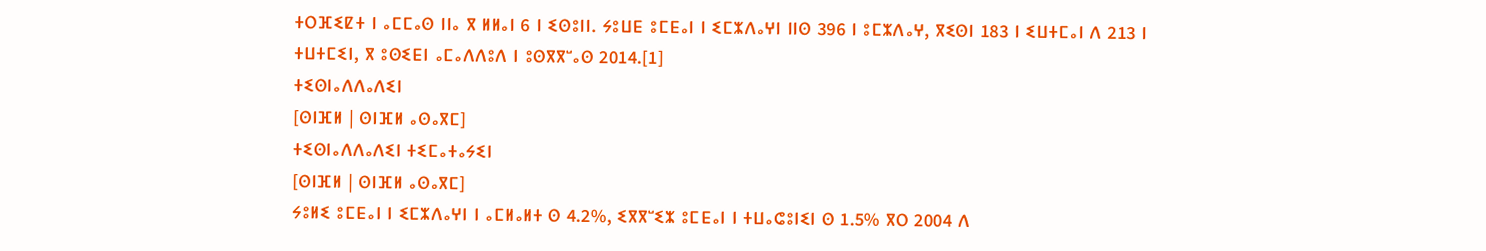ⵜⵔⴼⵉⵇⵜ ⵏ ⴰⵎⵎⴰⵙ ⵏⵏⴰ ⴳ ⵍⵍⴰⵏ 6 ⵏ ⵉⵙⵓⵏⵏ. ⵢⵓⵡⴹ ⵓⵎⴹⴰⵏ ⵏ ⵉⵎⵣⴷⴰⵖⵏ ⵏⵏⵙ 396 ⵏ ⵓⵎⵣⴷⴰⵖ, ⴳⵉⵙⵏ 183 ⵏ ⵉⵡⵜⵎⴰⵏ ⴷ 213 ⵏ ⵜⵡⵜⵎⵉⵏ, ⴳ ⵓⵙⵉⴹⵏ ⴰⵎⴰⴷⴷⵓⴷ ⵏ ⵓⵙⴳⴳⵯⴰⵙ 2014.[1]
ⵜⵉⵙⵏⴰⴷⴷⴰⴷⵉⵏ
[ⵙⵏⴼⵍ | ⵙⵏⴼⵍ ⴰⵙⴰⴳⵎ]
ⵜⵉⵙⵏⴰⴷⴷⴰⴷⵉⵏ ⵜⵉⵎⴰⵜⴰⵢⵉⵏ
[ⵙⵏⴼⵍ | ⵙⵏⴼⵍ ⴰⵙⴰⴳⵎ]
ⵢⵓⵍⵉ ⵓⵎⴹⴰⵏ ⵏ ⵉⵎⵣⴷⴰⵖⵏ ⵏ ⴰⵎⵍⴰⵍⵜ ⵙ 4.2%, ⵉⴳⴳⵯⵉⵣ ⵓⵎⴹⴰⵏ ⵏ ⵜⵡⴰⵛⵓⵏⵉⵏ ⵙ 1.5% ⴳⵔ 2004 ⴷ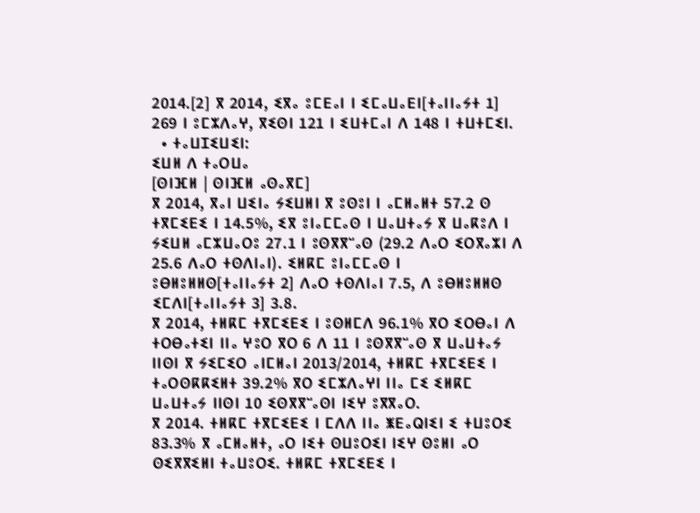2014.[2] ⴳ 2014, ⵉⴳⴰ ⵓⵎⴹⴰⵏ ⵏ ⵉⵎⴰⵡⴰⴹⵏ[ⵜⴰⵏⵏⴰⵢⵜ 1] 269 ⵏ ⵓⵎⵣⴷⴰⵖ, ⴳⵉⵙⵏ 121 ⵏ ⵉⵡⵜⵎⴰⵏ ⴷ 148 ⵏ ⵜⵡⵜⵎⵉⵏ.
  • ⵜⴰⵡⵊⵉⵡⵉⵏ:
ⵉⵡⵍ ⴷ ⵜⴰⵔⵡⴰ
[ⵙⵏⴼⵍ | ⵙⵏⴼⵍ ⴰⵙⴰⴳⵎ]
ⴳ 2014, ⴳⴰⵏ ⵡⵉⵏⴰ ⵢⵉⵡⵍⵏ ⴳ ⵓⵙⵓⵏ ⵏ ⴰⵎⵍⴰⵍⵜ 57.2 ⵙ ⵜⴳⵎⵉⴹⵉ ⵏ 14.5%, ⵉⴳ ⵓⵏⴰⵎⵎⴰⵙ ⵏ ⵡⴰⵡⵜⴰⵢ ⴳ ⵡⴰⴽⵓⴷ ⵏ ⵢⵉⵡⵍ ⴰⵎⵣⵡⴰⵔⵓ 27.1 ⵏ ⵓⵙⴳⴳⵯⴰⵙ (29.2 ⴷⴰⵔ ⵉⵔⴳⴰⵣⵏ ⴷ 25.6 ⴷⴰⵔ ⵜⵙⴷⵏⴰⵏ). ⵉⵍⴽⵎ ⵓⵏⴰⵎⵎⴰⵙ ⵏ ⵓⴱⵍⵓⵍⵍⵙ[ⵜⴰⵏⵏⴰⵢⵜ 2] ⴷⴰⵔ ⵜⵙⴷⵏⴰⵏ 7.5, ⴷ ⵓⴱⵍⵓⵍⵍⵙ ⵉⵎⴷⵏ[ⵜⴰⵏⵏⴰⵢⵜ 3] 3.8.
ⴳ 2014, ⵜⵍⴽⵎ ⵜⴳⵎⵉⴹⵉ ⵏ ⵓⵙⵍⵎⴷ 96.1% ⴳⵔ ⵉⵔⴱⴰⵏ ⴷ ⵜⵔⴱⴰⵜⵉⵏ ⵏⵏⴰ ⵖⵓⵔ ⴳⵔ 6 ⴷ 11 ⵏ ⵓⵙⴳⴳⵯⴰⵙ ⴳ ⵡⴰⵡⵜⴰⵢ ⵏⵏⵙⵏ ⴳ ⵢⵉⵎⵉⵔ ⴰⵏⵎⵍⴰⵏ 2013/2014, ⵜⵍⴽⵎ ⵜⴳⵎⵉⴹⵉ ⵏ ⵜⴰⵔⵙⴽⴽⵉⵍⵜ 39.2% ⴳⵔ ⵉⵎⵣⴷⴰⵖⵏ ⵏⵏⴰ ⵎⵉ ⵉⵍⴽⵎ ⵡⴰⵡⵜⴰⵢ ⵏⵏⵙⵏ 10 ⵉⵙⴳⴳⵯⴰⵙⵏ ⵏⵉⵖ ⵓⴳⴳⴰⵔ.
ⴳ 2014. ⵜⵍⴽⵎ ⵜⴳⵎⵉⴹⵉ ⵏ ⵎⴷⴷ ⵏⵏⴰ ⵥⴹⴰⵕⵏⵉⵏ ⵉ ⵜⵡⵓⵔⵉ 83.3% ⴳ ⴰⵎⵍⴰⵍⵜ, ⴰⵔ ⵏⵉⵜ ⵙⵡⵓⵔⵉⵏ ⵏⵉⵖ ⵙⵓⵍⵏ ⴰⵔ ⵙⵉⴳⴳⵉⵍⵏ ⵜⴰⵡⵓⵔⵉ. ⵜⵍⴽⵎ ⵜⴳⵎⵉⴹⵉ ⵏ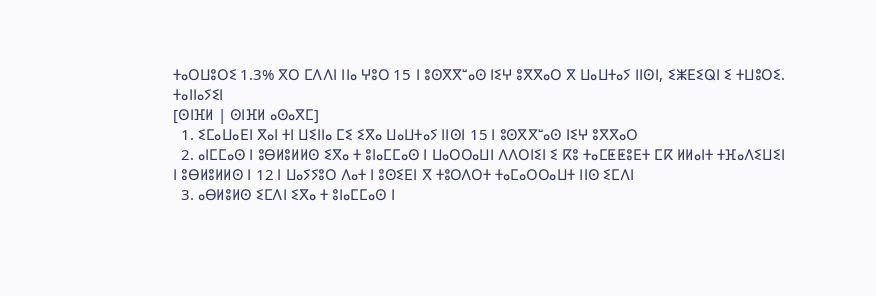ⵜⴰⵔⵡⵓⵔⵉ 1.3% ⴳⵔ ⵎⴷⴷⵏ ⵏⵏⴰ ⵖⵓⵔ 15 ⵏ ⵓⵙⴳⴳⵯⴰⵙ ⵏⵉⵖ ⵓⴳⴳⴰⵔ ⴳ ⵡⴰⵡⵜⴰⵢ ⵏⵏⵙⵏ, ⵉⵥⴹⵉⵕⵏ ⵉ ⵜⵡⵓⵔⵉ.
ⵜⴰⵏⵏⴰⵢⵉⵏ
[ⵙⵏⴼⵍ | ⵙⵏⴼⵍ ⴰⵙⴰⴳⵎ]
  1. ⵉⵎⴰⵡⴰⴹⵏ ⴳⴰⵏ ⵜⵏ ⵡⵉⵏⵏⴰ ⵎⵉ ⵉⴳⴰ ⵡⴰⵡⵜⴰⵢ ⵏⵏⵙⵏ 15 ⵏ ⵓⵙⴳⴳⵯⴰⵙ ⵏⵉⵖ ⵓⴳⴳⴰⵔ
  2. ⴰⵏⵎⵎⴰⵙ ⵏ ⵓⴱⵍⵓⵍⵍⵙ ⵉⴳⴰ ⵜ ⵓⵏⴰⵎⵎⴰⵙ ⵏ ⵡⴰⵔⵔⴰⵡⵏ ⴷⴷⵔⵏⵉⵏ ⵉ ⴽⵓ ⵜⴰⵎⵟⵟⵓⴹⵜ ⵎⴽ ⵍⵍⴰⵏⵜ ⵜⴼⴰⴷⵉⵡⵉⵏ ⵏ ⵓⴱⵍⵓⵍⵍⵙ ⵏ 12 ⵏ ⵡⴰⵢⵢⵓⵔ ⴷⴰⵜ ⵏ ⵓⵙⵉⴹⵏ ⴳ ⵜⵓⵔⴷⵔⵜ ⵜⴰⵎⴰⵔⵔⴰⵡⵜ ⵏⵏⵙ ⵉⵎⴷⵏ
  3. ⴰⴱⵍⵓⵍⵙ ⵉⵎⴷⵏ ⵉⴳⴰ ⵜ ⵓⵏⴰⵎⵎⴰⵙ ⵏ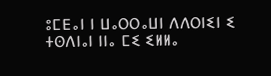ⵓⵎⴹⴰⵏ ⵏ ⵡⴰⵔⵔⴰⵡⵏ ⴷⴷⵔⵏⵉⵏ ⵉ ⵜⵙⴷⵏⴰⵏ ⵏⵏⴰ ⵎⵉ ⵉⵍⵍⴰ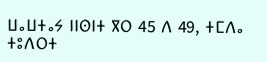ⵡⴰⵡⵜⴰⵢ ⵏⵏⵙⵏⵜ ⴳⵔ 45 ⴷ 49, ⵜⵎⴷⴰ ⵜⵓⴷⵔⵜ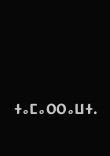ⵜⴰⵎⴰⵔⵔⴰⵡⵜ.